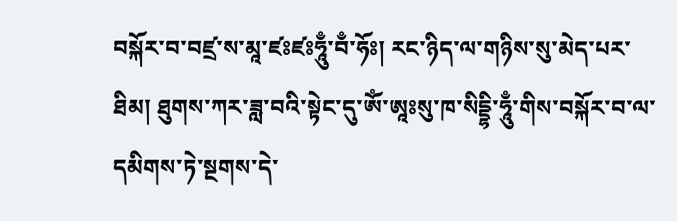བསྐོར་བ་བཛྲ་ས་མཱ་ཛཿཛཿཧཱུྃ་བྃ་ཧོཿ། རང་ཉིད་ལ་གཉིས་སུ་མེད་པར་ཐིམ། ཐུགས་ཀར་ཟླ་བའི་སྟེང་དུ་ཨོཾ་ཨཱཿསུ་ཁ་སིདྡྷི་ཧཱུྃ་གིས་བསྐོར་བ་ལ་དམིགས་ཏེ་སྔགས་དེ་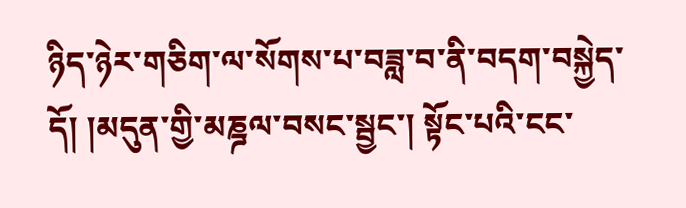ཉིད་ཉེར་གཅིག་ལ་སོགས་པ་བཟླ་བ་ནི་བདག་བསྐྱེད་དོ། །མདུན་གྱི་མཎྜལ་བསང་སྦྱང་། སྟོང་པའི་ངང་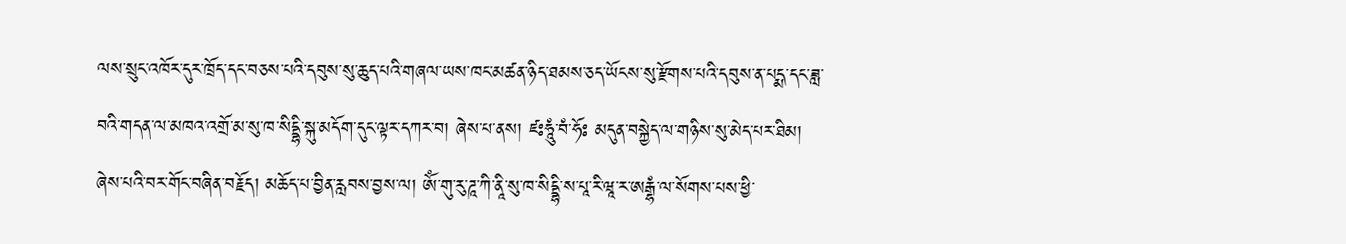ལས་སྲུང་འཁོར་དུར་ཁྲོད་དང་བཅས་པའི་དབུས་སུ་ཆུད་པའི་གཞལ་ཡས་ཁང་མཚན་ཉིད་ཐམས་ཅད་ཡོངས་སུ་རྫོགས་པའི་དབུས་ན་པདྨ་དང་ཟླ་བའི་གདན་ལ་མཁའ་འགྲོ་མ་སུ་ཁ་སིདྡྷི་སྐུ་མདོག་དུང་ལྟར་དཀར་བ། ཞེས་པ་ནས། ཛཿཧཱུཾ་བཾ་ཧོཿ མདུན་བསྐྱེད་ལ་གཉིས་སུ་མེད་པར་ཐིམ། ཞེས་པའི་བར་གོང་བཞིན་བརྗོད། མཆོད་པ་བྱིན་རླབས་བྱས་ལ། ཨོཾ་གུ་རུ་ཌཱ་ཀི་ནཱི་སུ་ཁ་སིདྡྷི་ས་པཱ་རི་ཝཱ་ར་ཨརྒྷཾ་ལ་སོགས་པས་ཕྱི་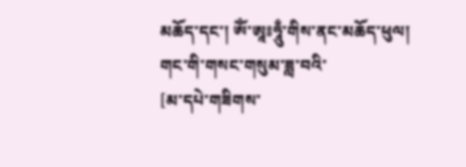མཆོད་དང་། ཨོཾ་ཨཱཿཧཱུྃ་གིས་ནང་མཆོད་ཕུལ། གང་གི་གསང་གསུམ་ཟླ་བའི་
[མ་དཔེ་གཟིགས་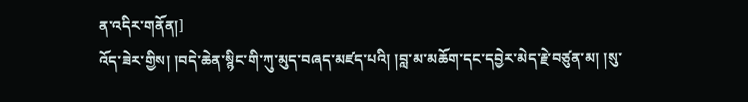ན་འདིར་གནོན།]
འོད་ཟེར་གྱིས། །བདེ་ཆེན་སྙིང་གི་ཀུ་མུད་བཞད་མཛད་པའི། །བླ་མ་མཆོག་དང་དབྱེར་མེད་རྗེ་བཙུན་མ། །སུ་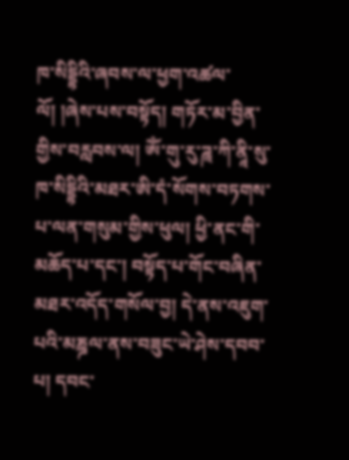ཁ་སིདྡྷིའི་ཞབས་ལ་ཕྱག་འཚལ་ལོ། །ཞེས་པས་བསྟོད། གཏོར་མ་བྱིན་གྱིས་བརླབས་ལ། ཨོཾ་གུ་རུ་ཌཱ་ཀི་ནཱི་སུ་ཁ་སིདྡྷིའི་མཐར་ཨི་དཾ་སོགས་བཏགས་པ་ལན་གསུམ་གྱིས་ཕུལ། ཕྱི་ནང་གི་མཆོད་པ་དང་། བསྟོད་པ་གོང་བཞིན་མཐར་འདོད་གསོལ་བྱ། དེ་ནས་འཇུག་པའི་མཎྜལ་ནས་བཟུང་ཡེ་ཤེས་དབབ་པ། དབང་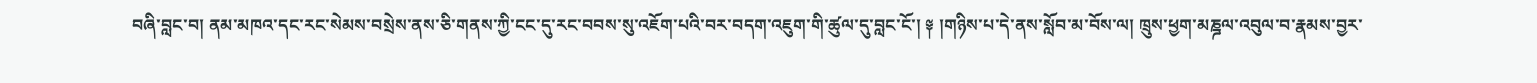བཞི་བླང་བ། ནམ་མཁའ་དང་རང་སེམས་བསྲེས་ནས་ཅི་གནས་ཀྱི་ངང་དུ་རང་བབས་སུ་འཇོག་པའི་བར་བདག་འཇུག་གི་ཚུལ་དུ་བླང་ངོ་། ༈ །གཉིས་པ་དེ་ནས་སློབ་མ་བོས་ལ། ཁྲུས་ཕྱག་མཎྜལ་འབུལ་བ་རྣམས་བྱར་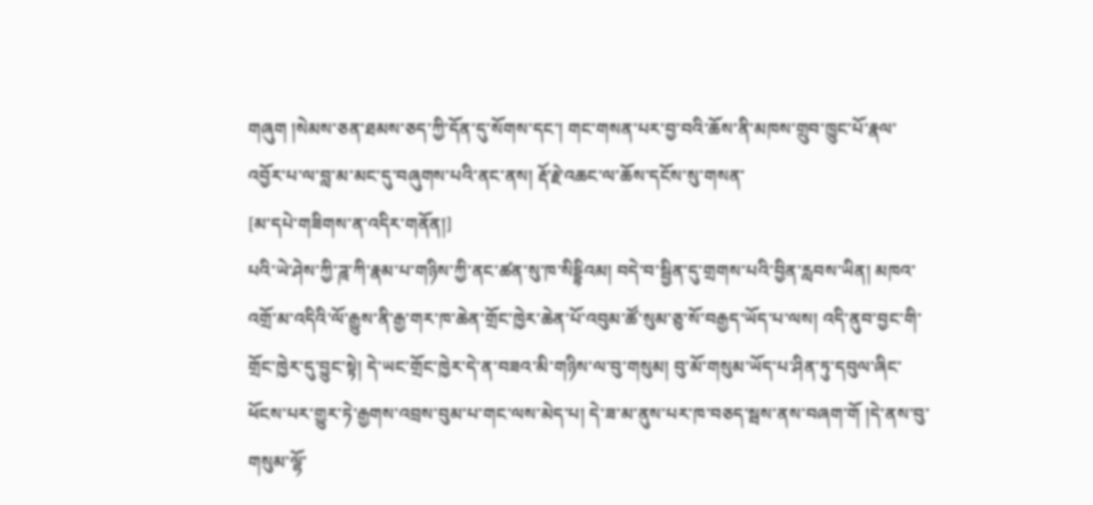གཞུག །སེམས་ཅན་ཐམས་ཅད་ཀྱི་དོན་དུ་སོགས་དང་། གང་གསན་པར་བྱ་བའི་ཆོས་ནི་མཁས་གྲུབ་ཁྱུང་པོ་རྣལ་འབྱོར་པ་ལ་བླ་མ་མང་དུ་བཞུགས་པའི་ནང་ནས། རྡོ་རྗེ་འཆང་ལ་ཆོས་དངོས་སུ་གསན་
[མ་དཔེ་གཟིགས་ན་འདིར་གནོན།]
པའི་ཡེ་ཤེས་ཀྱི་ཌཱ་ཀི་རྣམ་པ་གཉིས་ཀྱི་ནང་ཚན་སུ་ཁ་སིདྡྷིའམ། བདེ་བ་སྦྱིན་དུ་གྲགས་པའི་བྱིན་རླབས་ཡིན། མཁའ་འགྲོ་མ་འདིའི་ལོ་རྒྱུས་ནི་རྒྱ་གར་ཁ་ཆེན་གྲོང་ཁྱེར་ཆེན་པོ་འབུམ་ཚོ་སུམ་ཅུ་སོ་བརྒྱད་ཡོད་པ་ལས། འདི་ནུབ་བྱང་གི་གྲོང་ཁྱེར་དུ་བྱུང་སྟེ། དེ་ཡང་གྲོང་ཁྱེར་དེ་ན་བཟའ་མི་གཉིས་ལ་བུ་གསུམ། བུ་མོ་གསུམ་ཡོད་པ་ཤིན་ཏུ་དབུལ་ཞིང་ཕོངས་པར་གྱུར་ཏེ་རྒྱགས་འབྲས་བུམ་པ་གང་ལས་མེད་པ། དེ་ཟ་མ་ནུས་པར་ཁ་བཅད་སྦས་ནས་བཞག་གོ །དེ་ནས་བུ་གསུམ་ལྷོ་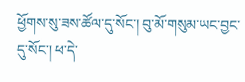ཕྱོགས་སུ་ཟས་ཚོལ་དུ་སོང་། བུ་མོ་གསུམ་ཡང་བྱང་དུ་སོང་། ཕ་དེ་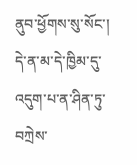ནུབ་ཕྱོགས་སུ་སོང་། དེ་ན་མ་དེ་ཁྱིམ་དུ་འདུག་པ་ན་ཤིན་ཏུ་བཀྲེས་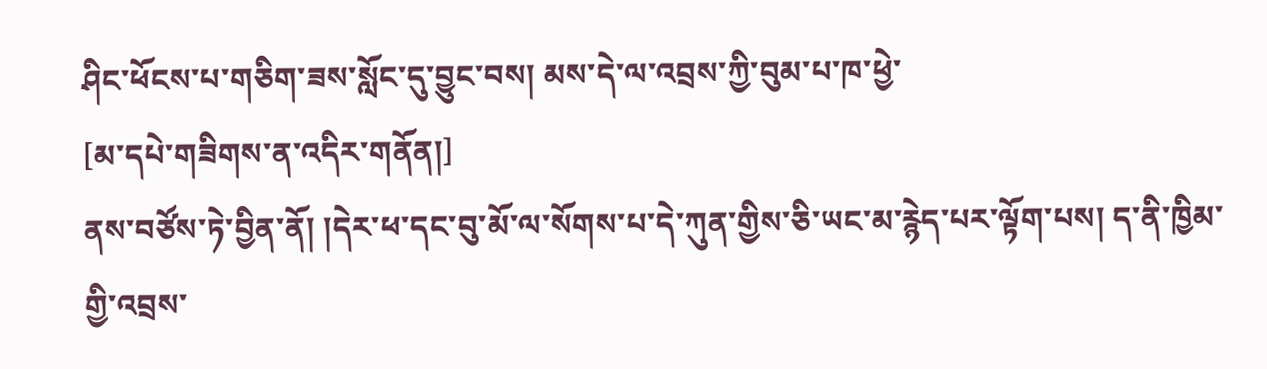ཤིང་ཕོངས་པ་གཅིག་ཟས་སློང་དུ་བྱུང་བས། མས་དེ་ལ་འབྲས་ཀྱི་བུམ་པ་ཁ་ཕྱེ་
[མ་དཔེ་གཟིགས་ན་འདིར་གནོན།]
ནས་བཙོས་ཏེ་བྱིན་ནོ། །དེར་ཕ་དང་བུ་མོ་ལ་སོགས་པ་དེ་ཀུན་གྱིས་ཅི་ཡང་མ་རྙེད་པར་ལྟོག་པས། ད་ནི་ཁྱིམ་གྱི་འབྲས་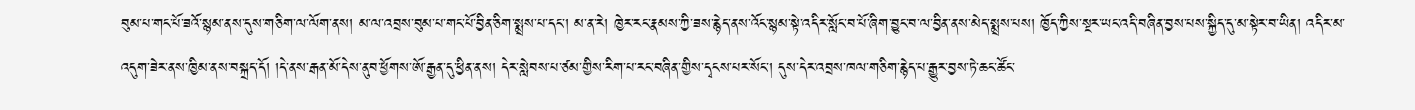བུམ་པ་གང་པོ་ཟའོ་སྙམ་ནས་དུས་གཅིག་ལ་ལོག་ནས། མ་ལ་འབྲས་བུམ་པ་གང་པོ་བྱིན་ཅིག་སྨྲས་པ་དང་། མ་ན་རེ། ཁྱེར་རང་རྣམས་ཀྱི་ཟས་རྙེད་ནས་འོང་སྙམ་སྟེ་འདིར་སློང་བ་པོ་ཞིག་བྱུང་བ་ལ་བྱིན་ནས་མེད་སྨྲས་པས། ཁྱོད་ཀྱིས་སྔར་ཡང་འདི་བཞིན་བྱས་པས་སྐྱིད་དུ་མ་སྟེར་བ་ཡིན། འདིར་མ་འདུག་ཟེར་ནས་ཁྱིམ་ནས་བསྐྲད་དོ། །དེ་ནས་རྒན་མོ་དེས་ནུབ་ཕྱོགས་ཨོ་རྒྱན་དུ་ཕྱིན་ནས། དེར་སླེབས་པ་ཙམ་གྱིས་རིག་པ་རང་བཞིན་གྱིས་དྭངས་པར་སོང་། དུས་དེར་འབྲས་ཁལ་གཅིག་རྙེད་པ་རྒྱུར་བྱས་ཏེ་ཆང་ཚོང་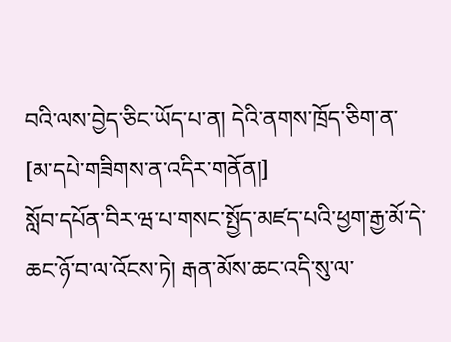བའི་ལས་བྱེད་ཅིང་ཡོད་པ་ན། དེའི་ནགས་ཁྲོད་ཅིག་ན་
[མ་དཔེ་གཟིགས་ན་འདིར་གནོན།]
སློབ་དཔོན་བིར་ཝ་པ་གསང་སྤྱོད་མཛད་པའི་ཕྱག་རྒྱ་མོ་དེ་ཆང་ཉོ་བ་ལ་འོངས་ཏེ། རྒན་མོས་ཆང་འདི་སུ་ལ་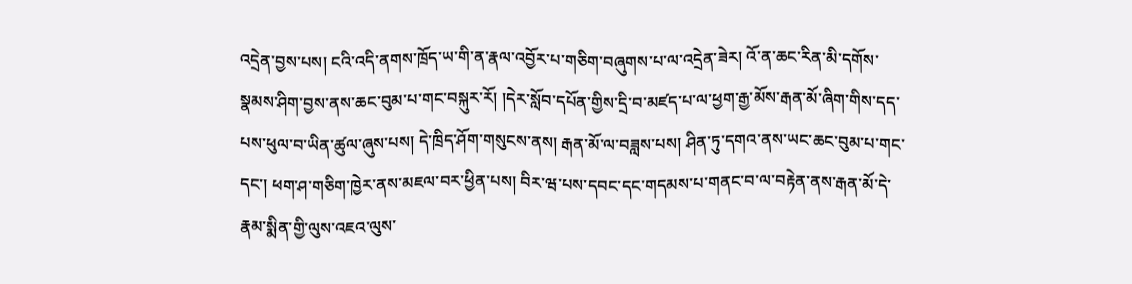འདྲེན་བྱས་པས། ངའི་འདི་ནགས་ཁྲོད་ཡ་གི་ན་རྣལ་འབྱོར་པ་གཅིག་བཞུགས་པ་ལ་འདྲེན་ཟེར། འོ་ན་ཆང་རིན་མི་དགོས་སྣམས་ཤིག་བྱས་ནས་ཆང་བུམ་པ་གང་བསྐུར་རོ། །དེར་སློབ་དཔོན་གྱིས་དྲི་བ་མཛད་པ་ལ་ཕྱག་རྒྱ་མོས་རྒན་མོ་ཞིག་གིས་དད་པས་ཕུལ་བ་ཡིན་ཚུལ་ཞུས་པས། དེ་ཁྲིད་ཤོག་གསུངས་ནས། རྒན་མོ་ལ་བཟླས་པས། ཤིན་ཏུ་དགའ་ནས་ཡང་ཆང་བུམ་པ་གང་དང་། ཕག་ཤ་གཅིག་ཁྱེར་ནས་མཇལ་བར་ཕྱིན་པས། བིར་ཝ་པས་དབང་དང་གདམས་པ་གནང་བ་ལ་བརྟེན་ནས་རྒན་མོ་དེ་རྣམ་སྨིན་གྱི་ལུས་འཇའ་ལུས་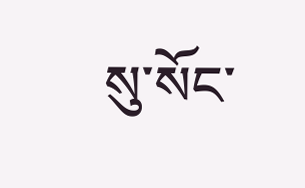སུ་སོང་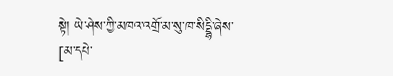སྟེ། ཡེ་ཤེས་ཀྱི་མཁའ་འགྲོ་མ་སུ་ཁ་སིདྡྷི་ཞེས་
[མ་དཔེ་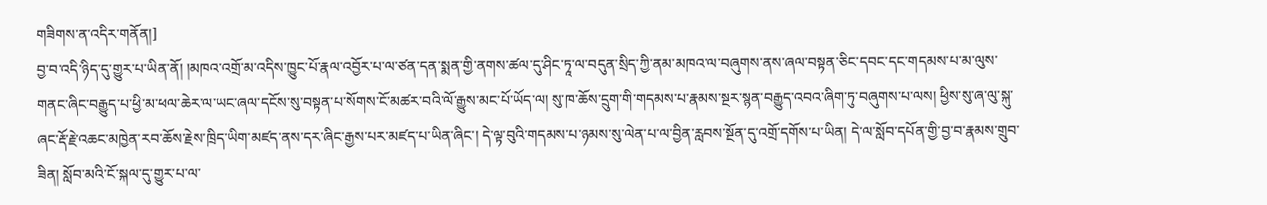གཟིགས་ན་འདིར་གནོན།]
བྱ་བ་འདི་ཉིད་དུ་གྱུར་པ་ཡིན་ནོ། །མཁའ་འགྲོ་མ་འདིས་ཁྱུང་པོ་རྣལ་འབྱོར་པ་ལ་ཙན་དན་སྨན་གྱི་ནགས་ཚལ་དུ་ཤིང་ཏཱ་ལ་བདུན་སྲིད་ཀྱི་ནམ་མཁའ་ལ་བཞུགས་ནས་ཞལ་བསྟན་ཅིང་དབང་དང་གདམས་པ་མ་ལུས་གནང་ཞིང་བརྒྱུད་པ་ཕྱི་མ་ཕལ་ཆེར་ལ་ཡང་ཞལ་དངོས་སུ་བསྟན་པ་སོགས་ངོ་མཚར་བའི་ལོ་རྒྱུས་མང་པོ་ཡོད་ལ། སུ་ཁ་ཆོས་དྲུག་གི་གདམས་པ་རྣམས་སྔར་སྙན་བརྒྱུད་འབའ་ཞིག་ཏུ་བཞུགས་པ་ལས། ཕྱིས་སུ་ཞ་ལུ་སྐུ་ཞང་རྡོ་རྗེ་འཆང་མཁྱེན་རབ་ཆོས་རྗེས་ཁྲིད་ཡིག་མཛད་ནས་དར་ཞིང་རྒྱས་པར་མཛད་པ་ཡིན་ཞིང་། དེ་ལྟ་བུའི་གདམས་པ་ཉམས་སུ་ལེན་པ་ལ་བྱིན་རླབས་སྔོན་དུ་འགྲོ་དགོས་པ་ཡིན། དེ་ལ་སློབ་དཔོན་གྱི་བྱ་བ་རྣམས་གྲུབ་ཟིན། སློབ་མའི་ངོ་སྐལ་དུ་གྱུར་པ་ལ་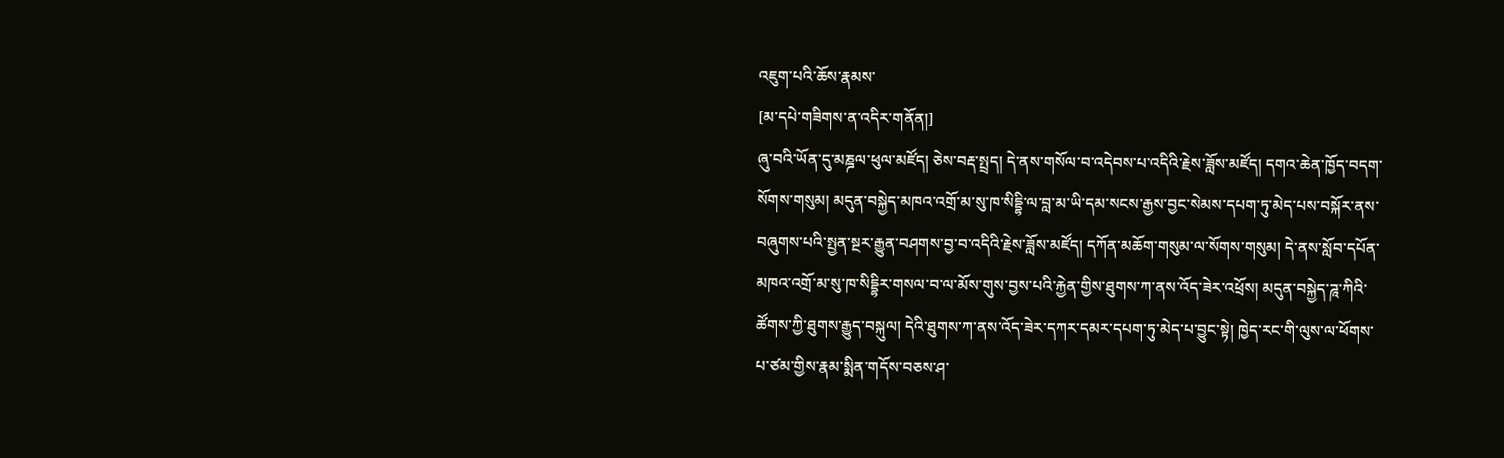འཇུག་པའི་ཆོས་རྣམས་
[མ་དཔེ་གཟིགས་ན་འདིར་གནོན།]
ཞུ་བའི་ཡོན་དུ་མཎྜལ་ཕུལ་མཛོད། ཅེས་བརྡ་སྤྲད། དེ་ནས་གསོལ་བ་འདེབས་པ་འདིའི་རྗེས་ཟློས་མཛོད། དགའ་ཆེན་ཁྱོད་བདག་སོགས་གསུམ། མདུན་བསྐྱེད་མཁའ་འགྲོ་མ་སུ་ཁ་སིདྡྷི་ལ་བླ་མ་ཡི་དམ་སངས་རྒྱས་བྱང་སེམས་དཔག་ཏུ་མེད་པས་བསྐོར་ནས་བཞུགས་པའི་སྤྱན་སྔར་རྒྱུན་བཤགས་བྱ་བ་འདིའི་རྗེས་ཟློས་མཛོད། དཀོན་མཆོག་གསུམ་ལ་སོགས་གསུམ། དེ་ནས་སློབ་དཔོན་མཁའ་འགྲོ་མ་སུ་ཁ་སིདྡྷིར་གསལ་བ་ལ་མོས་གུས་བྱས་པའི་རྐྱེན་གྱིས་ཐུགས་ཀ་ནས་འོད་ཟེར་འཕྲོས། མདུན་བསྐྱེད་ཌཱ་ཀིའི་ཚོགས་ཀྱི་ཐུགས་རྒྱུད་བསྐུལ། དེའི་ཐུགས་ཀ་ནས་འོད་ཟེར་དཀར་དམར་དཔག་ཏུ་མེད་པ་བྱུང་སྟེ། ཁྱེད་རང་གི་ལུས་ལ་ཕོགས་པ་ཙམ་གྱིས་རྣམ་སྨིན་གདོས་བཅས་ཤ་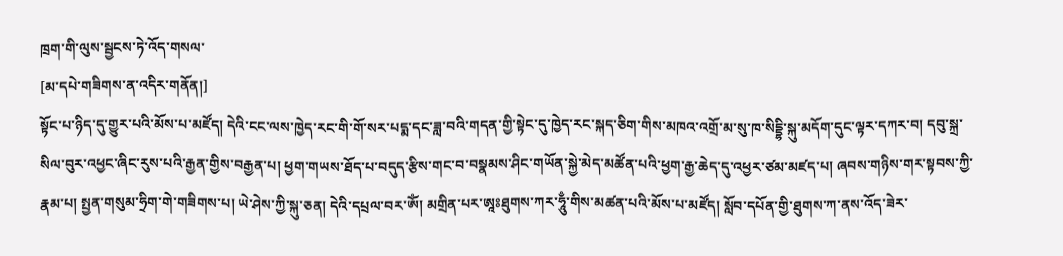ཁྲག་གི་ལུས་སྦྱངས་ཏེ་འོད་གསལ་
[མ་དཔེ་གཟིགས་ན་འདིར་གནོན།]
སྟོང་པ་ཉིད་དུ་གྱུར་པའི་མོས་པ་མཛོད། དེའི་ངང་ལས་ཁྱེད་རང་གི་གོ་སར་པདྨ་དང་ཟླ་བའི་གདན་གྱི་སྟེང་དུ་ཁྱེད་རང་སྐད་ཅིག་གིས་མཁའ་འགྲོ་མ་སུ་ཁ་སིདྡྷི་སྐུ་མདོག་དུང་ལྟར་དཀར་བ། དབུ་སྐྲ་སིལ་བུར་འཕྱང་ཞིང་རུས་པའི་རྒྱན་གྱིས་བརྒྱན་པ། ཕྱག་གཡས་ཐོད་པ་བདུད་རྩིས་གང་བ་བསྣམས་ཤིང་གཡོན་སྐྱེ་མེད་མཚོན་པའི་ཕྱག་རྒྱ་ཆེད་དུ་འཕྱར་ཙམ་མཛད་པ། ཞབས་གཉིས་གར་སྟབས་ཀྱི་རྣམ་པ། སྤྱན་གསུམ་ཧྲིག་གེ་གཟིགས་པ། ཡེ་ཤེས་ཀྱི་སྐུ་ཅན། དེའི་དཔྲལ་བར་ཨོཾ། མགྲིན་པར་ཨཱཿཐུགས་ཀར་ཧཱུྃ་གིས་མཚན་པའི་མོས་པ་མཛོད། སློབ་དཔོན་གྱི་ཐུགས་ཀ་ནས་འོད་ཟེར་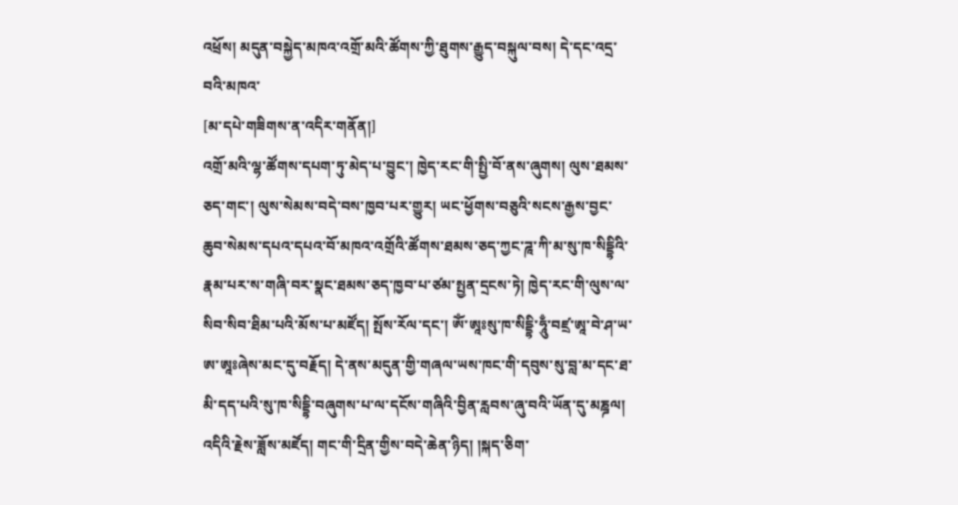འཕྲོས། མདུན་བསྐྱེད་མཁའ་འགྲོ་མའི་ཚོགས་ཀྱི་ཐུགས་རྒྱུད་བསྐུལ་བས། དེ་དང་འདྲ་བའི་མཁའ་
[མ་དཔེ་གཟིགས་ན་འདིར་གནོན།]
འགྲོ་མའི་ལྷ་ཚོགས་དཔག་ཏུ་མེད་པ་བྱུང་། ཁྱེད་རང་གི་སྤྱི་བོ་ནས་ཞུགས། ལུས་ཐམས་ཅད་གང་། ལུས་སེམས་བདེ་བས་ཁྱབ་པར་གྱུར། ཡང་ཕྱོགས་བཅུའི་སངས་རྒྱས་བྱང་ཆུབ་སེམས་དཔའ་དཔའ་བོ་མཁའ་འགྲོའི་ཚོགས་ཐམས་ཅད་ཀྱང་ཌཱ་ཀི་མ་སུ་ཁ་སིདྡྷིའི་རྣམ་པར་ས་གཞི་བར་སྣང་ཐམས་ཅད་ཁྱབ་པ་ཙམ་སྤྱན་དྲངས་ཏེ། ཁྱེད་རང་གི་ལུས་ལ་སིབ་སིབ་ཐིམ་པའི་མོས་པ་མཛོད། སྤོས་རོལ་དང་། ཨོཾ་ཨཱཿསུ་ཁ་སིདྡྷི་ཧཱུྃ་བཛྲ་ཨཱ་བེ་ཤ་ཡ་ཨ་ཨཱཿཞེས་མང་དུ་བརྗོད། དེ་ནས་མདུན་གྱི་གཞལ་ཡས་ཁང་གི་དབུས་སུ་བླ་མ་དང་ཐ་མི་དད་པའི་སུ་ཁ་སིདྡྷི་བཞུགས་པ་ལ་དངོས་གཞིའི་བྱིན་རླབས་ཞུ་བའི་ཡོན་དུ་མཎྜལ། འདིའི་རྗེས་ཟློས་མཛོད། གང་གི་དྲིན་གྱིས་བདེ་ཆེན་ཉིད། །སྐད་ཅིག་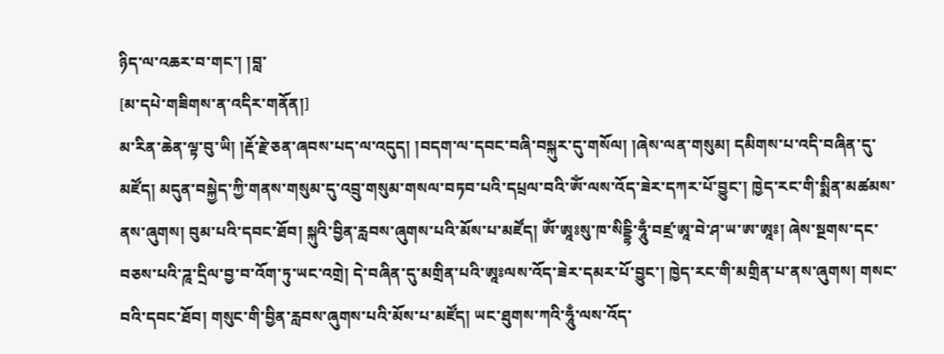ཉིད་ལ་འཆར་བ་གང་། །བླ་
[མ་དཔེ་གཟིགས་ན་འདིར་གནོན།]
མ་རིན་ཆེན་ལྟ་བུ་ཡི། །རྡོ་རྗེ་ཅན་ཞབས་པད་ལ་འདུད། །བདག་ལ་དབང་བཞི་བསྐུར་དུ་གསོལ། །ཞེས་ལན་གསུམ། དམིགས་པ་འདི་བཞིན་དུ་མཛོད། མདུན་བསྐྱེད་ཀྱི་གནས་གསུམ་དུ་འབྲུ་གསུམ་གསལ་བཏབ་པའི་དཔྲལ་བའི་ཨོཾ་ལས་འོད་ཟེར་དཀར་པོ་བྱུང་། ཁྱེད་རང་གི་སྨིན་མཚམས་ནས་ཞུགས། བུམ་པའི་དབང་ཐོབ། སྐུའི་བྱིན་རླབས་ཞུགས་པའི་མོས་པ་མཛོད། ཨོཾ་ཨཱཿསུ་ཁ་སིདྡྷི་ཧཱུྃ་བཛྲ་ཨཱ་བེ་ཤ་ཡ་ཨ་ཨཱཿ། ཞེས་སྔགས་དང་བཅས་པའི་ཌཱ་དྲིལ་བྱ་བ་འོག་ཏུ་ཡང་འགྲེ། དེ་བཞིན་དུ་མགྲིན་པའི་ཨཱཿལས་འོད་ཟེར་དམར་པོ་བྱུང་། ཁྱེད་རང་གི་མགྲིན་པ་ནས་ཞུགས། གསང་བའི་དབང་ཐོབ། གསུང་གི་བྱིན་རླབས་ཞུགས་པའི་མོས་པ་མཛོད། ཡང་ཐུགས་ཀའི་ཧཱུྃ་ལས་འོད་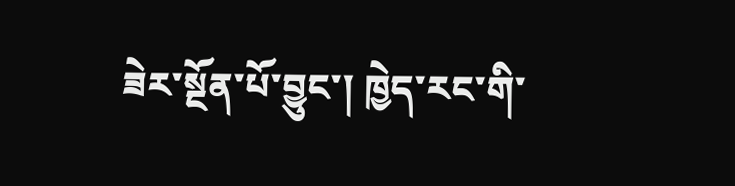ཟེར་སྔོན་པོ་བྱུང་། ཁྱེད་རང་གི་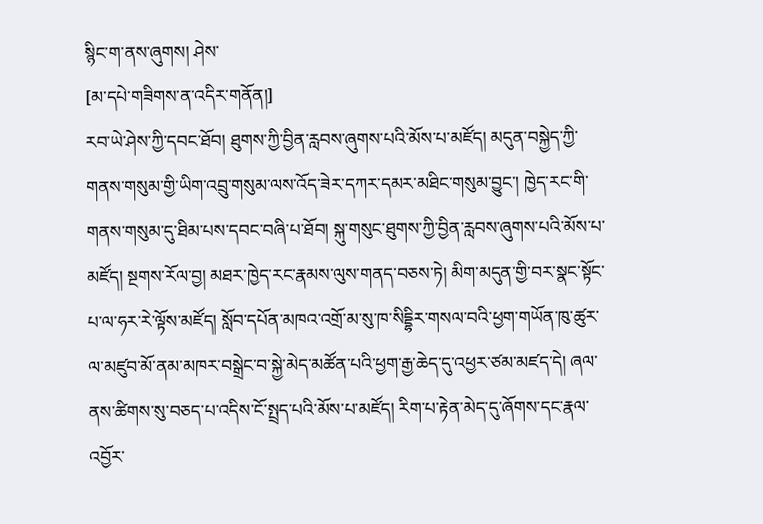སྙིང་ག་ནས་ཞུགས། ཤེས་
[མ་དཔེ་གཟིགས་ན་འདིར་གནོན།]
རབ་ཡེ་ཤེས་ཀྱི་དབང་ཐོབ། ཐུགས་ཀྱི་བྱིན་རླབས་ཞུགས་པའི་མོས་པ་མཛོད། མདུན་བསྐྱེད་ཀྱི་གནས་གསུམ་གྱི་ཡིག་འབྲུ་གསུམ་ལས་འོད་ཟེར་དཀར་དམར་མཐིང་གསུམ་བྱུང་། ཁྱེད་རང་གི་གནས་གསུམ་དུ་ཐིམ་པས་དབང་བཞི་པ་ཐོབ། སྐུ་གསུང་ཐུགས་ཀྱི་བྱིན་རླབས་ཞུགས་པའི་མོས་པ་མཛོད། སྔགས་རོལ་བྱ། མཐར་ཁྱེད་རང་རྣམས་ལུས་གནད་བཅས་ཏེ། མིག་མདུན་གྱི་བར་སྣང་སྟོང་པ་ལ་ཧར་རེ་ལྟོས་མཛོད། སློབ་དཔོན་མཁའ་འགྲོ་མ་སུ་ཁ་སིདྡྷིར་གསལ་བའི་ཕྱག་གཡོན་ཁུ་ཚུར་ལ་མཛུབ་མོ་ནམ་མཁར་བསྒྲེང་བ་སྐྱེ་མེད་མཚོན་པའི་ཕྱག་རྒྱ་ཆེད་དུ་འཕྱར་ཙམ་མཛད་དེ། ཞལ་ནས་ཚིགས་སུ་བཅད་པ་འདིས་ངོ་སྤྲད་པའི་མོས་པ་མཛོད། རིག་པ་རྟེན་མེད་དུ་ཞོགས་དང་རྣལ་འབྱོར་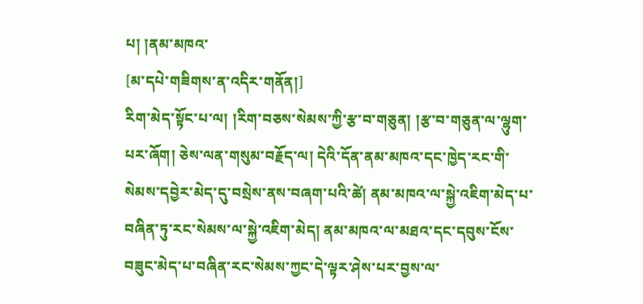པ། །ནམ་མཁའ་
[མ་དཔེ་གཟིགས་ན་འདིར་གནོན།]
རིག་མེད་སྟོང་པ་ལ། །རིག་བཅས་སེམས་ཀྱི་རྩ་བ་གཅུན། །རྩ་བ་གཅུན་ལ་ལྷུག་པར་ཞོག། ཅེས་ལན་གསུམ་བརྗོད་ལ། དེའི་དོན་ནམ་མཁའ་དང་ཁྱེད་རང་གི་སེམས་དབྱེར་མེད་དུ་བསྲེས་ནས་བཞག་པའི་ཚེ། ནམ་མཁའ་ལ་སྐྱེ་འཇིག་མེད་པ་བཞིན་ཏུ་རང་སེམས་ལ་སྐྱེ་འཇིག་མེད། ནམ་མཁའ་ལ་མཐའ་དང་དབུས་ངོས་བཟུང་མེད་པ་བཞིན་རང་སེམས་ཀྱང་དེ་ལྟར་ཤེས་པར་བྱས་ལ་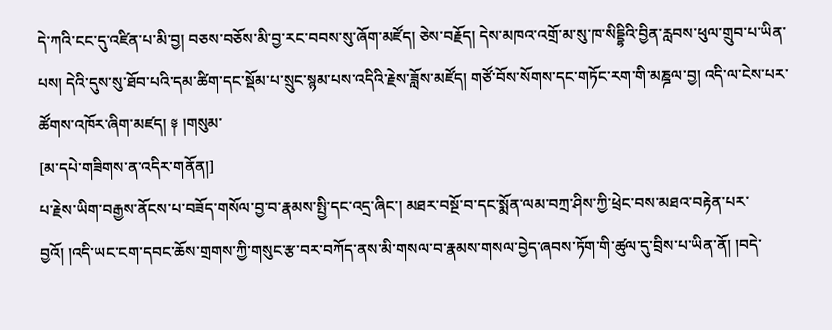དེ་ཀའི་ངང་དུ་འཛིན་པ་མི་བྱ། བཅས་བཅོས་མི་བྱ་རང་བབས་སུ་ཞོག་མཛོད། ཅེས་བརྗོད། དེས་མཁའ་འགྲོ་མ་སུ་ཁ་སིདྡྷིའི་བྱིན་རླབས་ཕུལ་གྲུབ་པ་ཡིན་པས། དེའི་དུས་སུ་ཐོབ་པའི་དམ་ཚིག་དང་སྡོམ་པ་སྲུང་སྙམ་པས་འདིའི་རྗེས་ཟློས་མཛོད། གཙོ་བོས་སོགས་དང་གཏོང་རག་གི་མཎྜལ་བྱ། འདི་ལ་ངེས་པར་ཚོགས་འཁོར་ཞིག་མཛད། ༈ །གསུམ་
[མ་དཔེ་གཟིགས་ན་འདིར་གནོན།]
པ་རྗེས་ཡིག་བརྒྱས་ནོངས་པ་བཟོད་གསོལ་བྱ་བ་རྣམས་སྤྱི་དང་འདྲ་ཞིང་། མཐར་བསྔོ་བ་དང་སྨོན་ལམ་བཀྲ་ཤིས་ཀྱི་ཕྲེང་བས་མཐའ་བརྟེན་པར་བྱའོ། །འདི་ཡང་ངག་དབང་ཆོས་གྲགས་ཀྱི་གསུང་རྩ་བར་བཀོད་ནས་མི་གསལ་བ་རྣམས་གསལ་བྱེད་ཞབས་ཏོག་གི་ཚུལ་དུ་བྲིས་པ་ཡིན་ནོ། །བདེ་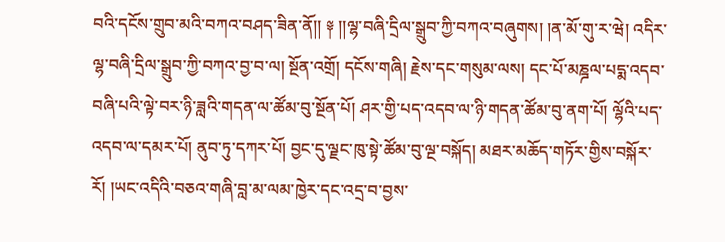བའི་དངོས་གྲུབ་མའི་བཀའ་བཤད་ཟིན་ནོ།། ༈ །།ལྷ་བཞི་དྲིལ་སྒྲུབ་ཀྱི་བཀའ་བཞུགས། །ན་མོ་གུ་ར་ཝེ། འདིར་ལྷ་བཞི་དྲིལ་སྒྲུབ་ཀྱི་བཀའ་བྱ་བ་ལ། སྔོན་འགྲོ། དངོས་གཞི། རྗེས་དང་གསུམ་ལས། དང་པོ་མཎྜལ་པདྨ་འདབ་བཞི་པའི་ལྟེ་བར་ཉི་ཟླའི་གདན་ལ་ཚོམ་བུ་སྔོན་པོ། ཤར་གྱི་པད་འདབ་ལ་ཉི་གདན་ཚོམ་བུ་ནག་པོ། ལྷོའི་པད་འདབ་ལ་དམར་པོ། ནུབ་ཏུ་དཀར་པོ། བྱང་དུ་ལྗང་ཁུ་སྟེ་ཚོམ་བུ་ལྔ་བསྐོད། མཐར་མཆོད་གཏོར་གྱིས་བསྐོར་རོ། །ཡང་འདིའི་བཅའ་གཞི་བླ་མ་ལམ་ཁྱེར་དང་འདྲ་བ་བྱས་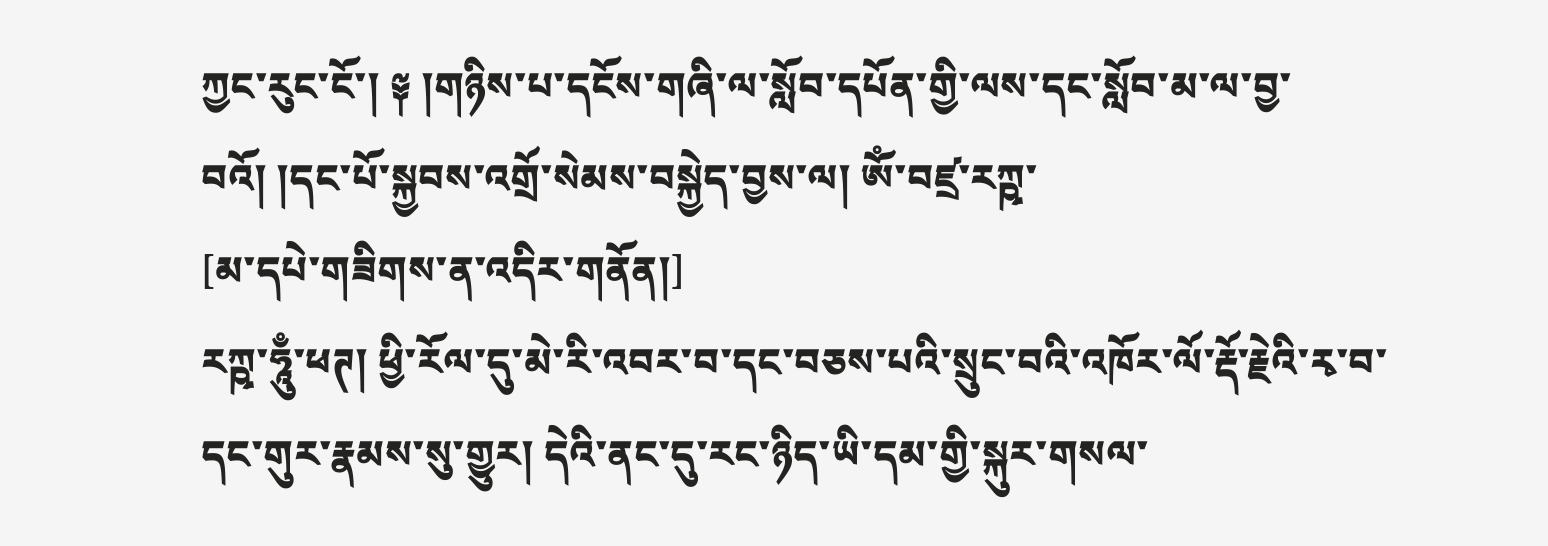ཀྱང་རུང་ངོ་། ༈ །གཉིས་པ་དངོས་གཞི་ལ་སློབ་དཔོན་གྱི་ལས་དང་སློབ་མ་ལ་བྱ་བའོ། །དང་པོ་སྐྱབས་འགྲོ་སེམས་བསྐྱེད་བྱས་ལ། ཨོཾ་བཛྲ་རཀྵ་
[མ་དཔེ་གཟིགས་ན་འདིར་གནོན།]
རཀྵ་ཧཱུྃ་ཕཊ། ཕྱི་རོལ་དུ་མེ་རི་འབར་བ་དང་བཅས་པའི་སྲུང་བའི་འཁོར་ལོ་རྡོ་རྗེའི་རྭ་བ་དང་གུར་རྣམས་སུ་གྱུར། དེའི་ནང་དུ་རང་ཉིད་ཡི་དམ་གྱི་སྐུར་གསལ་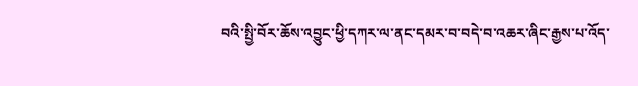བའི་སྤྱི་བོར་ཆོས་འབྱུང་ཕྱི་དཀར་ལ་ནང་དམར་བ་བདེ་བ་འཆར་ཞིང་རྒྱས་པ་འོད་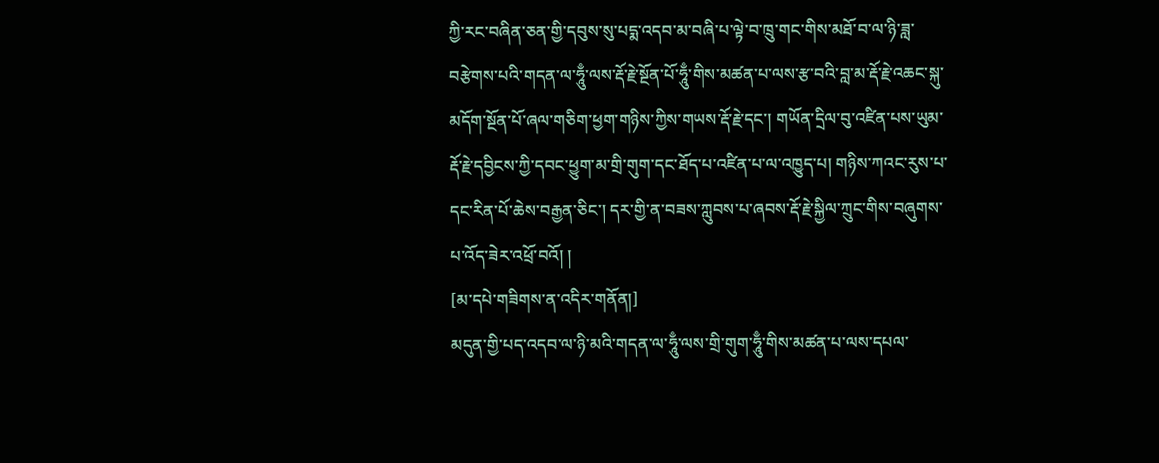ཀྱི་རང་བཞིན་ཅན་གྱི་དབུས་སུ་པདྨ་འདབ་མ་བཞི་པ་ལྟེ་བ་ཁྲུ་གང་གིས་མཐོ་བ་ལ་ཉི་ཟླ་བརྩེགས་པའི་གདན་ལ་ཧཱུྃ་ལས་རྡོ་རྗེ་སྔོན་པོ་ཧཱུྃ་གིས་མཚན་པ་ལས་རྩ་བའི་བླ་མ་རྡོ་རྗེ་འཆང་སྐུ་མདོག་སྔོན་པོ་ཞལ་གཅིག་ཕྱག་གཉིས་ཀྱིས་གཡས་རྡོ་རྗེ་དང་། གཡོན་དྲིལ་བུ་འཛིན་པས་ཡུམ་རྡོ་རྗེ་དབྱིངས་ཀྱི་དབང་ཕྱུག་མ་གྲི་གུག་དང་ཐོད་པ་འཛིན་པ་ལ་འཁྱུད་པ། གཉིས་ཀའང་རུས་པ་དང་རིན་པོ་ཆེས་བརྒྱན་ཅིང་། དར་གྱི་ན་བཟས་ཀླུབས་པ་ཞབས་རྡོ་རྗེ་སྐྱིལ་ཀྲུང་གིས་བཞུགས་པ་འོད་ཟེར་འཕྲོ་བའོ། །
[མ་དཔེ་གཟིགས་ན་འདིར་གནོན།]
མདུན་གྱི་པད་འདབ་ལ་ཉི་མའི་གདན་ལ་ཧཱུྃ་ལས་གྲི་གུག་ཧཱུྃ་གིས་མཚན་པ་ལས་དཔལ་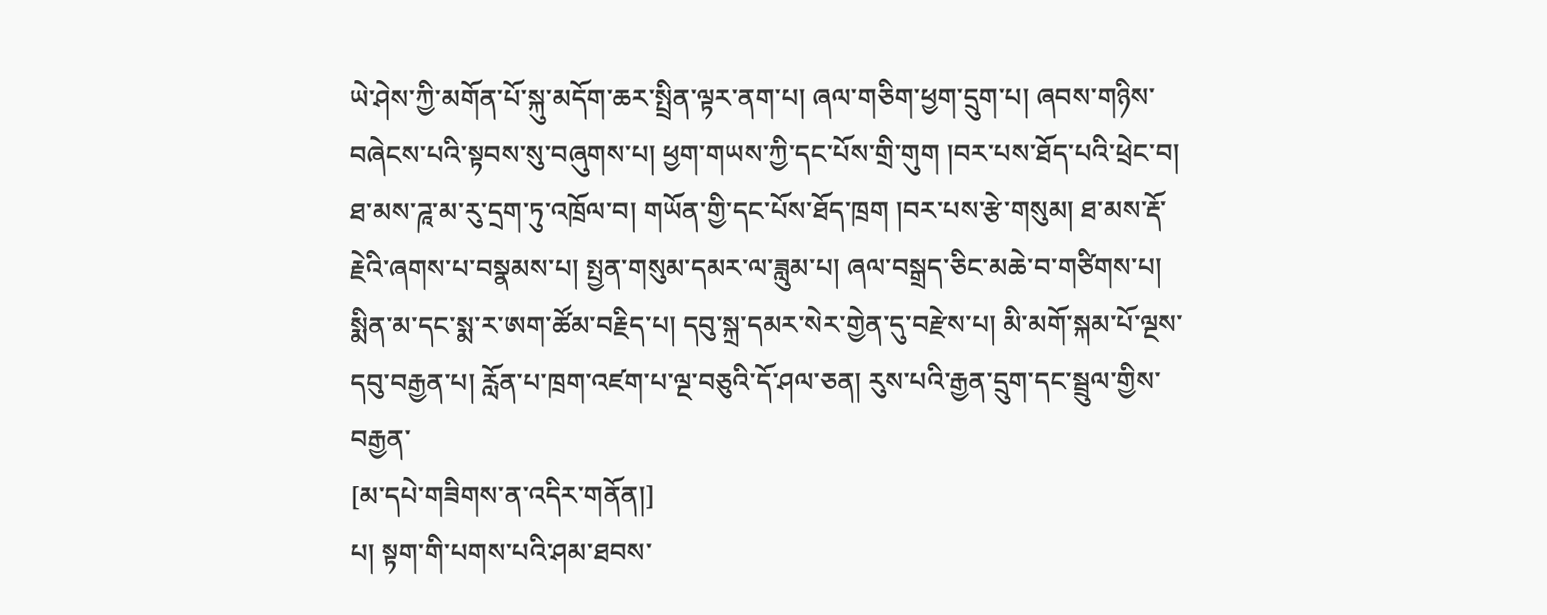ཡེ་ཤེས་ཀྱི་མགོན་པོ་སྐུ་མདོག་ཆར་སྤྲིན་ལྟར་ནག་པ། ཞལ་གཅིག་ཕྱག་དྲུག་པ། ཞབས་གཉིས་བཞེངས་པའི་སྟབས་སུ་བཞུགས་པ། ཕྱག་གཡས་ཀྱི་དང་པོས་གྲི་གུག །བར་པས་ཐོད་པའི་ཕྲེང་བ། ཐ་མས་ཌཱ་མ་རུ་དྲག་ཏུ་འཁྲོལ་བ། གཡོན་གྱི་དང་པོས་ཐོད་ཁྲག །བར་པས་རྩེ་གསུམ། ཐ་མས་རྡོ་རྗེའི་ཞགས་པ་བསྣམས་པ། སྤྱན་གསུམ་དམར་ལ་ཟླུམ་པ། ཞལ་བསྒྲད་ཅིང་མཆེ་བ་གཙིགས་པ། སྨིན་མ་དང་སྨ་ར་ཨག་ཚོམ་བརྗིད་པ། དབུ་སྐྲ་དམར་སེར་གྱེན་དུ་བརྫེས་པ། མི་མགོ་སྐམ་པོ་ལྔས་དབུ་བརྒྱན་པ། རློན་པ་ཁྲག་འཛག་པ་ལྔ་བཅུའི་དོ་ཤལ་ཅན། རུས་པའི་རྒྱན་དྲུག་དང་སྦྲུལ་གྱིས་བརྒྱན་
[མ་དཔེ་གཟིགས་ན་འདིར་གནོན།]
པ། སྟག་གི་པགས་པའི་ཤམ་ཐབས་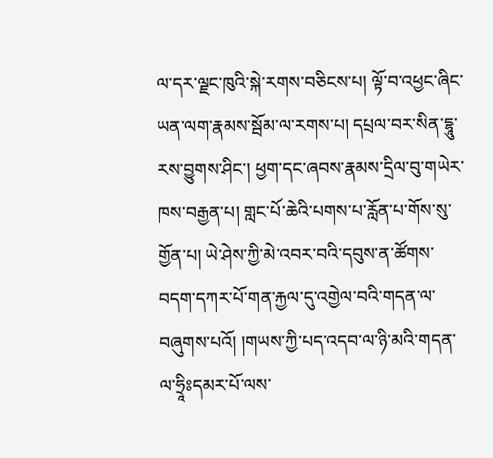ལ་དར་ལྗང་ཁུའི་སྐེ་རགས་བཅིངས་པ། ལྟོ་བ་འཕྱང་ཞིང་ཡན་ལག་རྣམས་སྦོམ་ལ་རགས་པ། དཔྲལ་བར་སིན་དྷཱུ་རས་བྱུགས་ཤིང་། ཕྱག་དང་ཞབས་རྣམས་དྲིལ་བུ་གཡེར་ཁས་བརྒྱན་པ། གླང་པོ་ཆེའི་པགས་པ་རློན་པ་གོས་སུ་གྱོན་པ། ཡེ་ཤེས་ཀྱི་མེ་འབར་བའི་དབུས་ན་ཚོགས་བདག་དཀར་པོ་གན་རྐྱལ་དུ་འགྱེལ་བའི་གདན་ལ་བཞུགས་པའོ། །གཡས་ཀྱི་པད་འདབ་ལ་ཉི་མའི་གདན་ལ་ཧྲཱིཿདམར་པོ་ལས་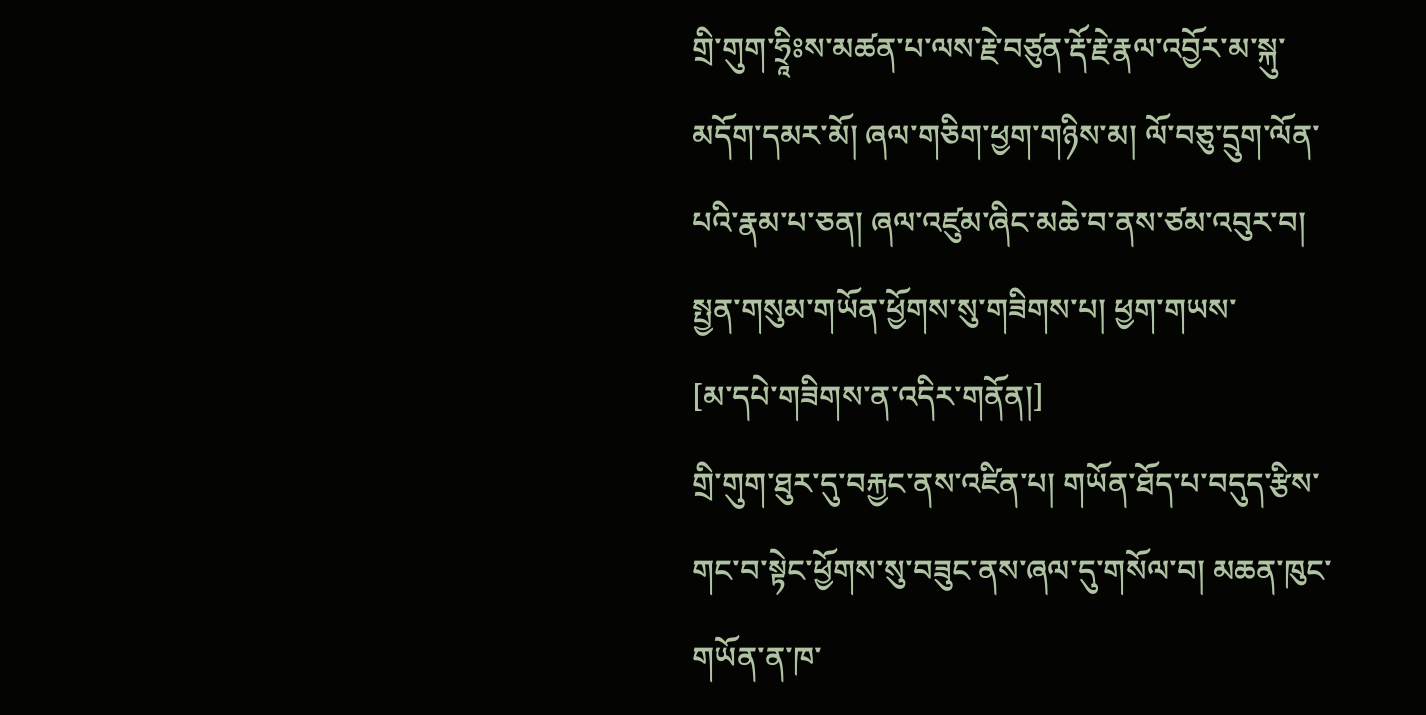གྲི་གུག་ཧྲཱིཿས་མཚན་པ་ལས་རྗེ་བཙུན་རྡོ་རྗེ་རྣལ་འབྱོར་མ་སྐུ་མདོག་དམར་མོ། ཞལ་གཅིག་ཕྱག་གཉིས་མ། ལོ་བཅུ་དྲུག་ལོན་པའི་རྣམ་པ་ཅན། ཞལ་འཛུམ་ཞིང་མཆེ་བ་ནས་ཙམ་འབུར་བ། སྤྱན་གསུམ་གཡོན་ཕྱོགས་སུ་གཟིགས་པ། ཕྱག་གཡས་
[མ་དཔེ་གཟིགས་ན་འདིར་གནོན།]
གྲི་གུག་ཐུར་དུ་བརྐྱང་ནས་འཛིན་པ། གཡོན་ཐོད་པ་བདུད་རྩིས་གང་བ་སྟེང་ཕྱོགས་སུ་བཟུང་ནས་ཞལ་དུ་གསོལ་བ། མཆན་ཁུང་གཡོན་ན་ཁ་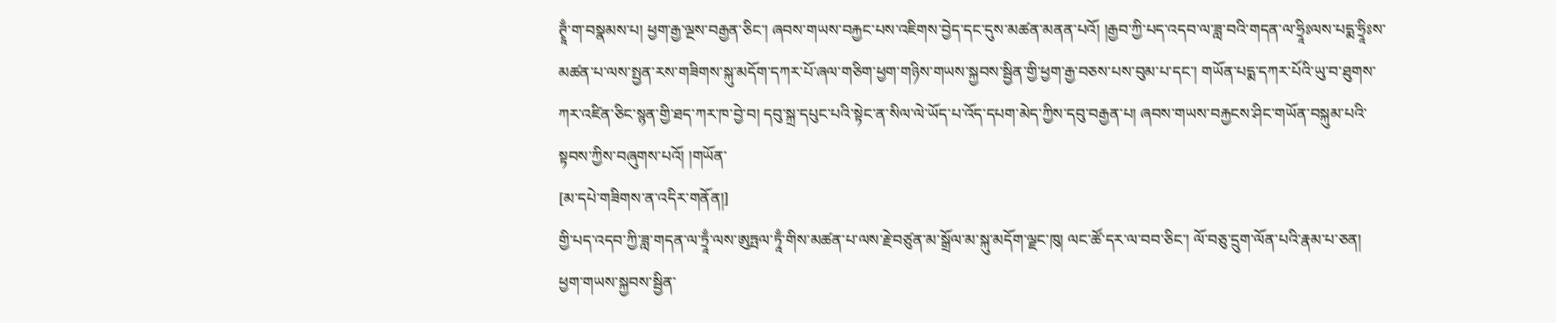ཊྭཱྃ་ག་བསྣམས་པ། ཕྱག་རྒྱ་ལྔས་བརྒྱན་ཅིང་། ཞབས་གཡས་བརྐྱང་པས་འཇིགས་བྱེད་དང་དུས་མཚན་མནན་པའོ། །རྒྱབ་ཀྱི་པད་འདབ་ལ་ཟླ་བའི་གདན་ལ་ཧྲཱིཿལས་པདྨ་ཧྲཱིཿས་མཚན་པ་ལས་སྤྱན་རས་གཟིགས་སྐུ་མདོག་དཀར་པོ་ཞལ་གཅིག་ཕྱག་གཉིས་གཡས་སྐྱབས་སྦྱིན་གྱི་ཕྱག་རྒྱ་བཅས་པས་བུམ་པ་དང་། གཡོན་པདྨ་དཀར་པོའི་ཡུ་བ་ཐུགས་ཀར་འཛིན་ཅིང་སྙན་གྱི་ཐད་ཀར་ཁ་བྱེ་བ། དབུ་སྐྲ་དཔུང་པའི་སྟེང་ན་སིལ་ལེ་ཡོད་པ་འོད་དཔག་མེད་ཀྱིས་དབུ་བརྒྱན་པ། ཞབས་གཡས་བརྐྱངས་ཤིང་གཡོན་བསྐུམ་པའི་སྟབས་ཀྱིས་བཞུགས་པའོ། །གཡོན་
[མ་དཔེ་གཟིགས་ན་འདིར་གནོན།]
གྱི་པད་འདབ་ཀྱི་ཟླ་གདན་ལ་ཏྲཱྃ་ལས་ཨུཏྤལ་ཏཱྃ་གིས་མཚན་པ་ལས་རྗེ་བཙུན་མ་སྒྲོལ་མ་སྐུ་མདོག་ལྗང་ཁུ། ལང་ཚོ་དར་ལ་བབ་ཅིང་། ལོ་བཅུ་དྲུག་ལོན་པའི་རྣམ་པ་ཅན། ཕྱག་གཡས་སྐྱབས་སྦྱིན་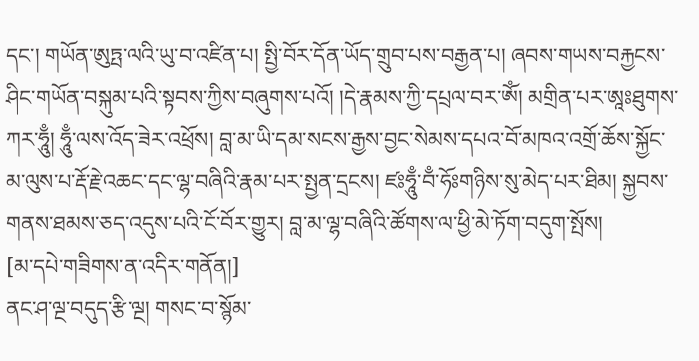དང་། གཡོན་ཨུཏྤ་ལའི་ཡུ་བ་འཛིན་པ། སྤྱི་བོར་དོན་ཡོད་གྲུབ་པས་བརྒྱན་པ། ཞབས་གཡས་བརྐྱངས་ཤིང་གཡོན་བསྐུམ་པའི་སྟབས་ཀྱིས་བཞུགས་པའོ། །དེ་རྣམས་ཀྱི་དཔྲལ་བར་ཨོཾ། མགྲིན་པར་ཨཱཿཐུགས་ཀར་ཧཱུྃ། ཧཱུྃ་ལས་འོད་ཟེར་འཕྲོས། བླ་མ་ཡི་དམ་སངས་རྒྱས་བྱང་སེམས་དཔའ་བོ་མཁའ་འགྲོ་ཆོས་སྐྱོང་མ་ལུས་པ་རྡོ་རྗེ་འཆང་དང་ལྷ་བཞིའི་རྣམ་པར་སྤྱན་དྲངས། ཛཿཧཱུྃ་བྃ་ཧོཿགཉིས་སུ་མེད་པར་ཐིམ། སྐྱབས་གནས་ཐམས་ཅད་འདུས་པའི་ངོ་བོར་གྱུར། བླ་མ་ལྷ་བཞིའི་ཚོགས་ལ་ཕྱི་མེ་ཏོག་བདུག་སྤོས།
[མ་དཔེ་གཟིགས་ན་འདིར་གནོན།]
ནང་ཤ་ལྔ་བདུད་རྩི་ལྔ། གསང་བ་སྙོམ་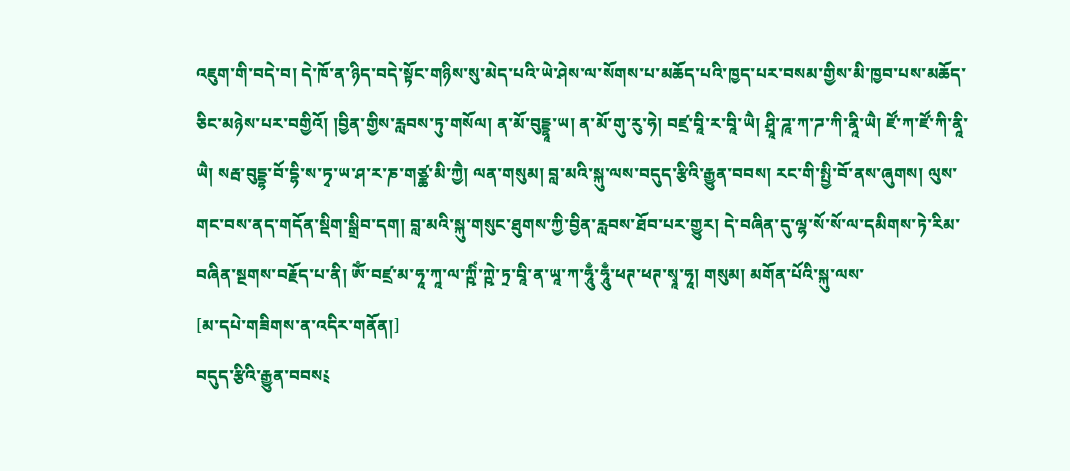འཇུག་གི་བདེ་བ། དེ་ཁོ་ན་ཉིད་བདེ་སྟོང་གཉིས་སུ་མེད་པའི་ཡེ་ཤེས་ལ་སོགས་པ་མཆོད་པའི་ཁྱད་པར་བསམ་གྱིས་མི་ཁྱབ་པས་མཆོད་ཅིང་མཉེས་པར་བགྱིའོ། །བྱིན་གྱིས་རླབས་ཏུ་གསོལ། ན་མོ་བུདྡྷཱ་ཡ། ན་མོ་གུ་རུ་ཧེ། བཛྲ་བཱི་ར་བཱི་ཡཻ། ཤྲཱི་ཌཱ་ཀ་ཌ་ཀི་ནཱི་ཡཻ། ཛོ་ཀ་ཛོ་ཀི་ནཱི་ཡཻ། སརྦ་བུདྡྷ་བོ་དྷི་ས་ཏྭ་ཡ་ཤ་ར་ཎ་གཙྪ་མི་ཀྱཻ། ལན་གསུམ། བླ་མའི་སྐུ་ལས་བདུད་རྩིའི་རྒྱུན་བབས། རང་གི་སྤྱི་བོ་ནས་ཞུགས། ལུས་གང་བས་ནད་གདོན་སྡིག་སྒྲིབ་དག། བླ་མའི་སྐུ་གསུང་ཐུགས་ཀྱི་བྱིན་རླབས་ཐོབ་པར་གྱུར། དེ་བཞིན་དུ་ལྷ་སོ་སོ་ལ་དམིགས་ཏེ་རིམ་བཞིན་སྔགས་བརྗོད་པ་ནི། ཨོཾ་བཛྲ་མ་ཧཱ་ཀཱ་ལ་ཀྵིཾ་ཀྵེ་ཏྲ་བཱི་ན་ཡཱ་ཀ་ཧཱུྃ་ཧཱུྃ་ཕཊ་ཕཊ་སྭཱ་ཧཱ། གསུམ། མགོན་པོའི་སྐུ་ལས་
[མ་དཔེ་གཟིགས་ན་འདིར་གནོན།]
བདུད་རྩིའི་རྒྱུན་བབས༴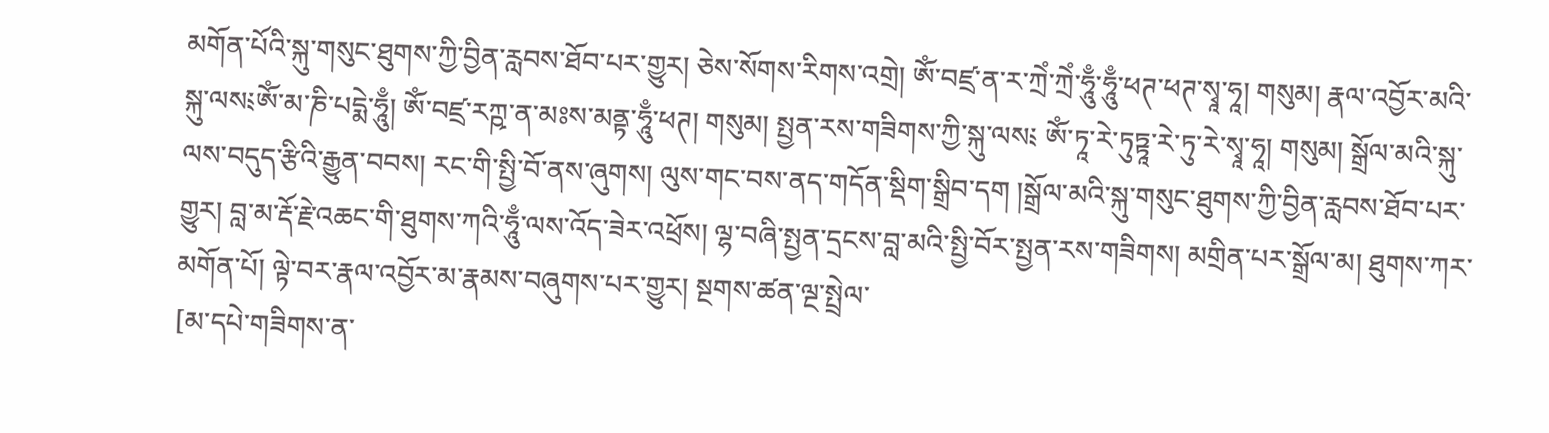མགོན་པོའི་སྐུ་གསུང་ཐུགས་ཀྱི་བྱིན་རླབས་ཐོབ་པར་གྱུར། ཅེས་སོགས་རིགས་འགྲེ། ཨོཾ་བཛྲ་ན་ར་ཀྲེཾ་ཀྲེཾ་ཧཱུྃ་ཧཱུྃ་ཕཊ་ཕཊ་སྭཱ་ཧཱ། གསུམ། རྣལ་འབྱོར་མའི་སྐུ་ལས༴ཨོཾ་མ་ཎི་པདྨེ་ཧཱུྃ། ཨོཾ་བཛྲ་རཀྵ་ན་མཿས་མནྟ་ཧཱུྃ་ཕཊ། གསུམ། སྤྱན་རས་གཟིགས་ཀྱི་སྐུ་ལས༴ ཨོཾ་ཏཱ་རེ་ཏུཏྟཱ་རེ་ཏུ་རེ་སྭཱ་ཧཱ། གསུམ། སྒྲོལ་མའི་སྐུ་ལས་བདུད་རྩིའི་རྒྱུན་བབས། རང་གི་སྤྱི་བོ་ནས་ཞུགས། ལུས་གང་བས་ནད་གདོན་སྡིག་སྒྲིབ་དག །སྒྲོལ་མའི་སྐུ་གསུང་ཐུགས་ཀྱི་བྱིན་རླབས་ཐོབ་པར་གྱུར། བླ་མ་རྡོ་རྗེ་འཆང་གི་ཐུགས་ཀའི་ཧཱུྃ་ལས་འོད་ཟེར་འཕྲོས། ལྷ་བཞི་སྤྱན་དྲངས་བླ་མའི་སྤྱི་བོར་སྤྱན་རས་གཟིགས། མགྲིན་པར་སྒྲོལ་མ། ཐུགས་ཀར་མགོན་པོ། ལྟེ་བར་རྣལ་འབྱོར་མ་རྣམས་བཞུགས་པར་གྱུར། སྔགས་ཚན་ལྔ་སྤྲེལ་
[མ་དཔེ་གཟིགས་ན་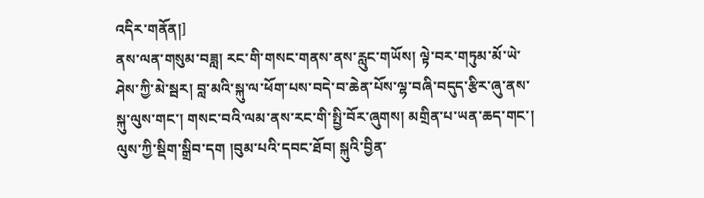འདིར་གནོན།]
ནས་ལན་གསུམ་བཟླ། རང་གི་གསང་གནས་ནས་རླུང་གཡོས། ལྟེ་བར་གཏུམ་མོ་ཡེ་ཤེས་ཀྱི་མེ་སྦར། བླ་མའི་སྐུ་ལ་ཕོག་པས་བདེ་བ་ཆེན་པོས་ལྷ་བཞི་བདུད་རྩིར་ཞུ་ནས་སྐུ་ལུས་གང་། གསང་བའི་ལམ་ནས་རང་གི་སྤྱི་བོར་ཞུགས། མགྲིན་པ་ཡན་ཆད་གང་། ལུས་ཀྱི་སྡིག་སྒྲིབ་དག །བུམ་པའི་དབང་ཐོབ། སྐུའི་བྱིན་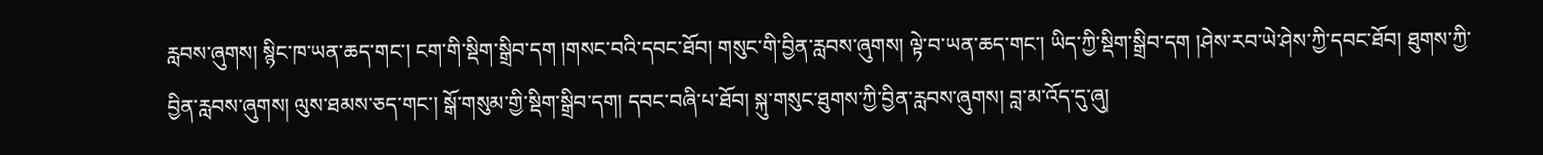རླབས་ཞུགས། སྙིང་ཁ་ཡན་ཆད་གང་། ངག་གི་སྡིག་སྒྲིབ་དག །གསང་བའི་དབང་ཐོབ། གསུང་གི་བྱིན་རླབས་ཞུགས། ལྟེ་བ་ཡན་ཆད་གང་། ཡིད་ཀྱི་སྡིག་སྒྲིབ་དག །ཤེས་རབ་ཡེ་ཤེས་ཀྱི་དབང་ཐོབ། ཐུགས་ཀྱི་བྱིན་རླབས་ཞུགས། ལུས་ཐམས་ཅད་གང་། སྒོ་གསུམ་གྱི་སྡིག་སྒྲིབ་དག། དབང་བཞི་པ་ཐོབ། སྐུ་གསུང་ཐུགས་ཀྱི་བྱིན་རླབས་ཞུགས། བླ་མ་འོད་དུ་ཞུ།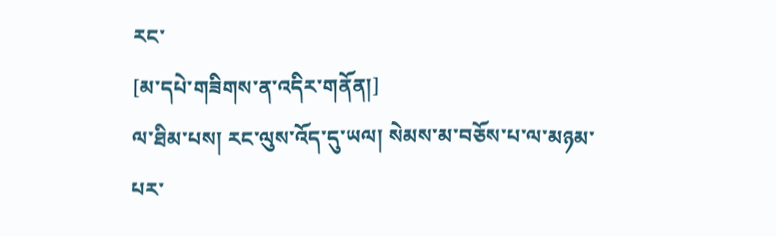རང་
[མ་དཔེ་གཟིགས་ན་འདིར་གནོན།]
ལ་ཐིམ་པས། རང་ལུས་འོད་དུ་ཡལ། སེམས་མ་བཅོས་པ་ལ་མཉམ་པར་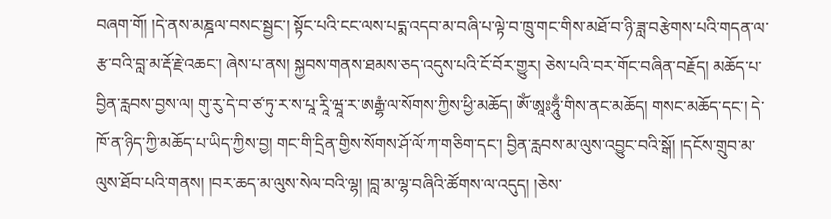བཞག་གོ། །དེ་ནས་མཎྜལ་བསང་སྦྱང་། སྟོང་པའི་ངང་ལས་པདྨ་འདབ་མ་བཞི་པ་ལྟེ་བ་ཁྲུ་གང་གིས་མཐོ་བ་ཉི་ཟླ་བརྩེགས་པའི་གདན་ལ་རྩ་བའི་བླ་མ་རྡོ་རྗེ་འཆང་། ཞེས་པ་ནས། སྐྱབས་གནས་ཐམས་ཅད་འདུས་པའི་ངོ་བོར་གྱུར། ཅེས་པའི་བར་གོང་བཞིན་བརྗོད། མཆོད་པ་བྱིན་རླབས་བྱས་ལ། གུ་རུ་དེ་བ་ཙ་ཏུ་ར་ས་པཱ་རཱི་ཝཱ་ར་ཨརྒྷཾ་ལ་སོགས་ཀྱིས་ཕྱི་མཆོད། ཨོཾ་ཨཱཿཧཱུྃ་གིས་ནང་མཆོད། གསང་མཆོད་དང་། དེ་ཁོ་ན་ཉིད་ཀྱི་མཆོད་པ་ཡིད་ཀྱིས་བྱ། གང་གི་དྲིན་གྱིས་སོགས་ཤོ་ལོ་ཀ་གཅིག་དང་། བྱིན་རླབས་མ་ལུས་འབྱུང་བའི་སྒོ། །དངོས་གྲུབ་མ་ལུས་ཐོབ་པའི་གནས། །བར་ཆད་མ་ལུས་སེལ་བའི་ལྷ། །བླ་མ་ལྷ་བཞིའི་ཚོགས་ལ་འདུད། །ཅེས་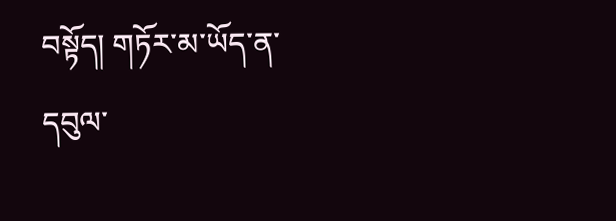བསྟོད། གཏོར་མ་ཡོད་ན་དབུལ་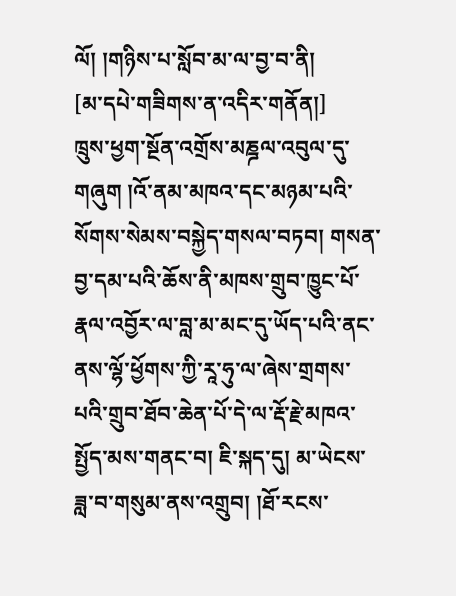ལོ། །གཉིས་པ་སློབ་མ་ལ་བྱ་བ་ནི།
[མ་དཔེ་གཟིགས་ན་འདིར་གནོན།]
ཁྲུས་ཕྱག་སྔོན་འགྲོས་མཎྜལ་འབུལ་དུ་གཞུག །འོ་ནམ་མཁའ་དང་མཉམ་པའི་སོགས་སེམས་བསྐྱེད་གསལ་བཏབ། གསན་བྱ་དམ་པའི་ཆོས་ནི་མཁས་གྲུབ་ཁྱུང་པོ་རྣལ་འབྱོར་ལ་བླ་མ་མང་དུ་ཡོད་པའི་ནང་ནས་ལྷོ་ཕྱོགས་ཀྱི་རཱ་ཧུ་ལ་ཞེས་གྲགས་པའི་གྲུབ་ཐོབ་ཆེན་པོ་དེ་ལ་རྡོ་རྗེ་མཁའ་སྤྱོད་མས་གནང་བ། ཇི་སྐད་དུ། མ་ཡེངས་ཟླ་བ་གསུམ་ནས་འགྲུབ། །ཐོ་རངས་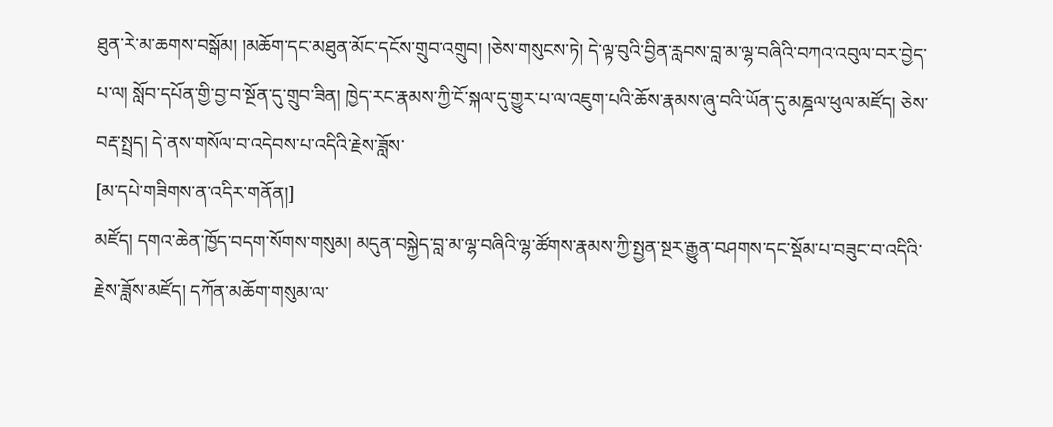ཐུན་རེ་མ་ཆགས་བསྒོམ། །མཆོག་དང་མཐུན་མོང་དངོས་གྲུབ་འགྲུབ། །ཅེས་གསུངས་ཏེ། དེ་ལྟ་བུའི་བྱིན་རླབས་བླ་མ་ལྷ་བཞིའི་བཀའ་འབུལ་བར་བྱེད་པ་ལ། སློབ་དཔོན་གྱི་བྱ་བ་སྔོན་དུ་གྲུབ་ཟིན། ཁྱེད་རང་རྣམས་ཀྱི་ངོ་སྐལ་དུ་གྱུར་པ་ལ་འཇུག་པའི་ཆོས་རྣམས་ཞུ་བའི་ཡོན་དུ་མཎྜལ་ཕུལ་མཛོད། ཅེས་བརྡ་སྤྲད། དེ་ནས་གསོལ་བ་འདེབས་པ་འདིའི་རྗེས་ཟློས་
[མ་དཔེ་གཟིགས་ན་འདིར་གནོན།]
མཛོད། དགའ་ཆེན་ཁྱོད་བདག་སོགས་གསུམ། མདུན་བསྐྱེད་བླ་མ་ལྷ་བཞིའི་ལྷ་ཚོགས་རྣམས་ཀྱི་སྤྱན་སྔར་རྒྱུན་བཤགས་དང་སྡོམ་པ་བཟུང་བ་འདིའི་རྗེས་ཟློས་མཛོད། དཀོན་མཆོག་གསུམ་ལ་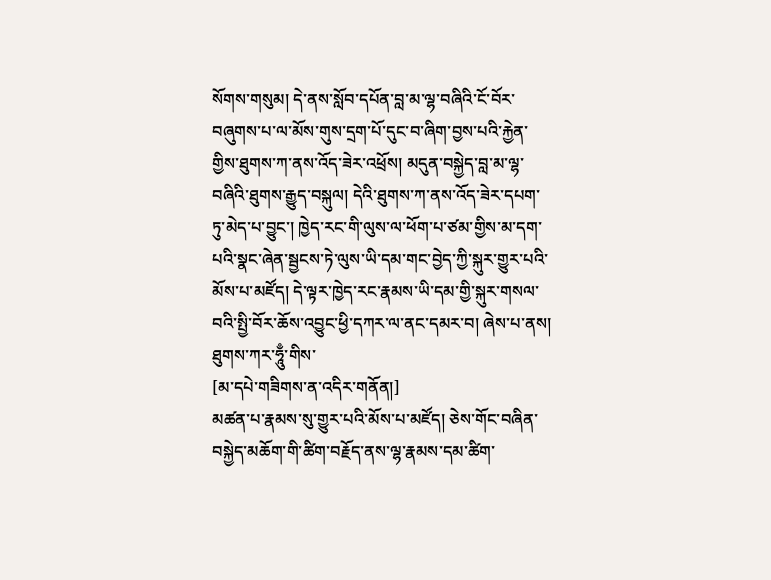སོགས་གསུམ། དེ་ནས་སློབ་དཔོན་བླ་མ་ལྷ་བཞིའི་ངོ་བོར་བཞུགས་པ་ལ་མོས་གུས་དྲག་པོ་དུང་བ་ཞིག་བྱས་པའི་རྐྱེན་གྱིས་ཐུགས་ཀ་ནས་འོད་ཟེར་འཕྲོས། མདུན་བསྐྱེད་བླ་མ་ལྷ་བཞིའི་ཐུགས་རྒྱུད་བསྐུལ། དེའི་ཐུགས་ཀ་ནས་འོད་ཟེར་དཔག་ཏུ་མེད་པ་བྱུང་། ཁྱེད་རང་གི་ལུས་ལ་ཕོག་པ་ཙམ་གྱིས་མ་དག་པའི་སྣང་ཞེན་སྦྱངས་ཏེ་ལུས་ཡི་དམ་གང་བྱེད་ཀྱི་སྐུར་གྱུར་པའི་མོས་པ་མཛོད། དེ་ལྟར་ཁྱེད་རང་རྣམས་ཡི་དམ་གྱི་སྐུར་གསལ་བའི་སྤྱི་བོར་ཆོས་འབྱུང་ཕྱི་དཀར་ལ་ནང་དམར་བ། ཞེས་པ་ནས། ཐུགས་ཀར་ཧཱུྃ་གིས་
[མ་དཔེ་གཟིགས་ན་འདིར་གནོན།]
མཚན་པ་རྣམས་སུ་གྱུར་པའི་མོས་པ་མཛོད། ཅེས་གོང་བཞིན་བསྐྱེད་མཆོག་གི་ཚིག་བརྗོད་ནས་ལྷ་རྣམས་དམ་ཚིག་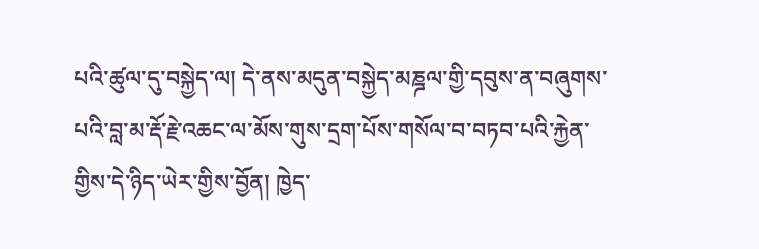པའི་ཚུལ་དུ་བསྐྱེད་ལ། དེ་ནས་མདུན་བསྐྱེད་མཎྜལ་གྱི་དབུས་ན་བཞུགས་པའི་བླ་མ་རྡོ་རྗེ་འཆང་ལ་མོས་གུས་དྲག་པོས་གསོལ་བ་བཏབ་པའི་རྐྱེན་གྱིས་དེ་ཉིད་ཡེར་གྱིས་བྱོན། ཁྱེད་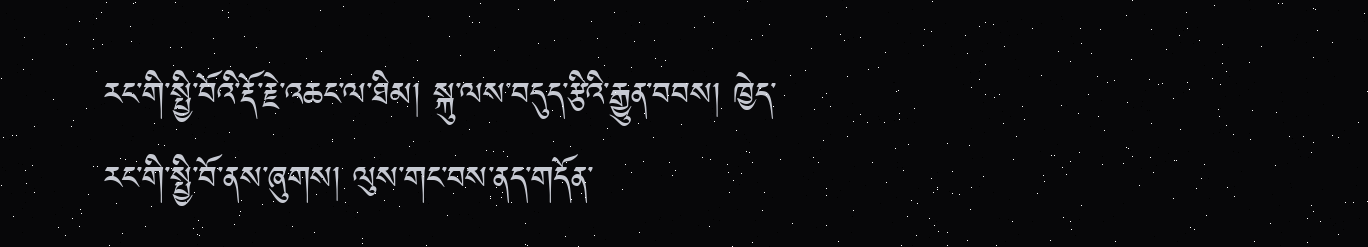རང་གི་སྤྱི་བོའི་རྡོ་རྗེ་འཆང་ལ་ཐིམ། སྐུ་ལས་བདུད་རྩིའི་རྒྱུན་བབས། ཁྱེད་རང་གི་སྤྱི་བོ་ནས་ཞུགས། ལུས་གང་བས་ནད་གདོན་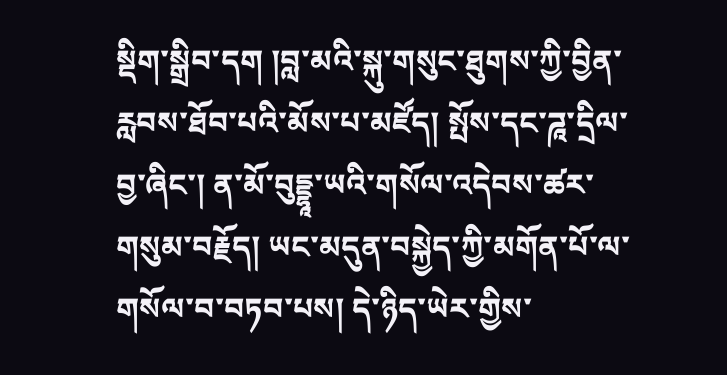སྡིག་སྒྲིབ་དག །བླ་མའི་སྐུ་གསུང་ཐུགས་ཀྱི་བྱིན་རླབས་ཐོབ་པའི་མོས་པ་མཛོད། སྤོས་དང་ཌཱ་དྲིལ་བྱ་ཞིང་། ན་མོ་བུདྡྷཱ་ཡའི་གསོལ་འདེབས་ཚར་གསུམ་བརྗོད། ཡང་མདུན་བསྐྱེད་ཀྱི་མགོན་པོ་ལ་གསོལ་བ་བཏབ་པས། དེ་ཉིད་ཡེར་གྱིས་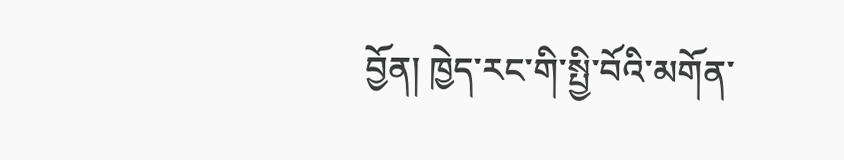བྱོན། ཁྱེད་རང་གི་སྤྱི་བོའི་མགོན་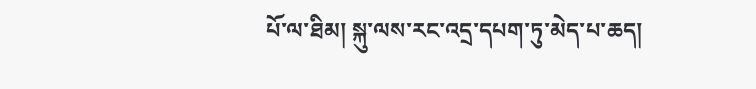པོ་ལ་ཐིམ། སྐུ་ལས་རང་འདྲ་དཔག་ཏུ་མེད་པ་ཆད།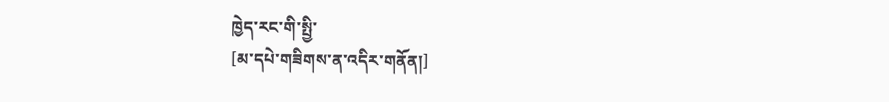ཁྱེད་རང་གི་སྤྱི་
[མ་དཔེ་གཟིགས་ན་འདིར་གནོན།]